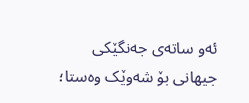ئەو ساتەی جەنگێکی جیهانی بۆ شەوێک وەستا؛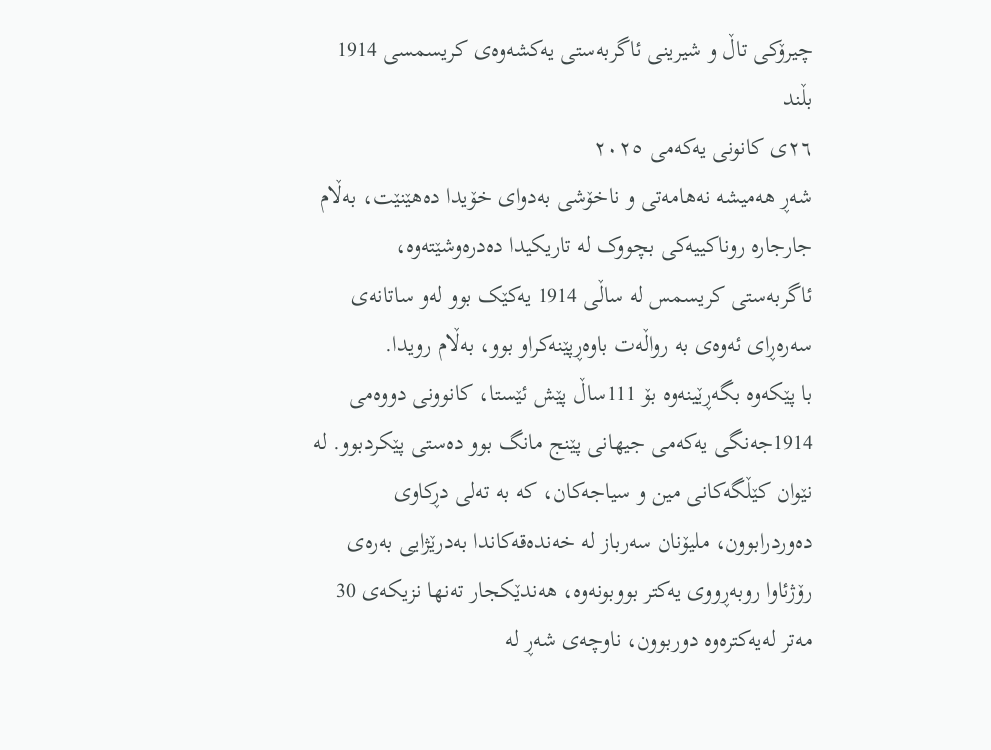چیرۆکی تاڵ و شیرینی ئاگربەستی یەکشەوەی کریسمسی 1914
بڵند
٢٦ی کانونی یەکەمی ٢٠٢٥
شەڕ هەمیشە نەهامەتی و ناخۆشی بەدوای خۆیدا دەهێنێت، بەڵام جارجارە روناکییەکی بچووک لە تاریکیدا دەدرەوشێتەوە، ئاگربەستی کریسمس لە ساڵی 1914 یەکێک بوو لەو ساتانەی سەرەڕای ئەوەی بە رواڵەت باوەڕپێنەکراو بوو، بەڵام رویدا.
با پێکەوە بگەڕێینەوە بۆ 111ساڵ پێش ئێستا، کانوونی دووەمی 1914جەنگی یەکەمی جیهانی پێنج مانگ بوو دەستی پێکردبوو. لە نێوان کێڵگەکانی مین و سیاجەکان، کە بە تەلی دڕکاوی دەوردرابوون، ملیۆنان سەرباز لە خەندەقەکاندا بەدرێژایی بەرەی رۆژئاوا روبەڕووی یەکتر بووبونەوە، هەندێکجار تەنها نزیکەی 30 مەتر لەیەکترەوە دوربوون، ناوچەی شەڕ لە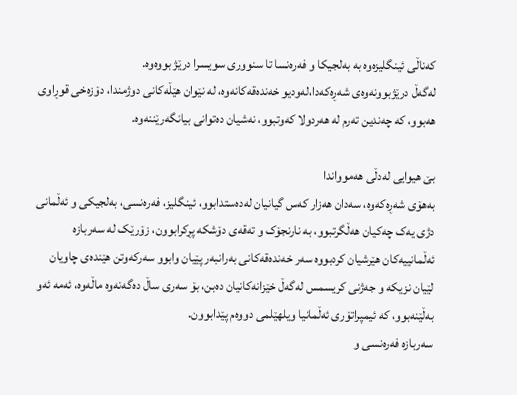کەناڵی ئینگلیزەوە بە بەلجیکا و فەرەنسا تا سنووری سویسرا درێژ بووەوە.
لەگەڵ درێژبوونەوەی شەڕەکەدا،لەودیو خەندەقەکانەوە، لە نێوان هێڵەکانی دوژمندا، دۆزەخی قوڕاوی هەبوو، کە چەندین تەرم لە هەردولا کەوتبوو، نەشیان دەتوانی بیانگەرێننەوە.

بێ هیوایی لەدڵی هەموواندا
بەهۆی شەڕەکەوە، سەدان هەزار کەس گیانیان لەدەستدابوو، ئینگلیز، فەرەنسی، بەلجیکی و ئەڵمانی دژی یەک چەکیان هەڵگرتبوو، بە نارنجۆک و تەقەی دۆشکە پڕکرابوون، زۆرێک لە سەربازە ئەڵمانییەکان هێرشیان کردبووە سەر خەندەقەکانی بەرانبەر پێیان وابوو سەرکەوتن هێندەی چاویان لێیان نزیکە و جەژنی کریسمس لەگەڵ خێزانەکانیان دەبن، بۆ سەری ساڵ دەگەنەوە ماڵەوە، ئەمە ئەو بەڵێنەبوو، کە ئیمپراتۆری ئەڵمانیا ویلهێلمی دووەم پێدابوون.
سەربازە فەرەنسی و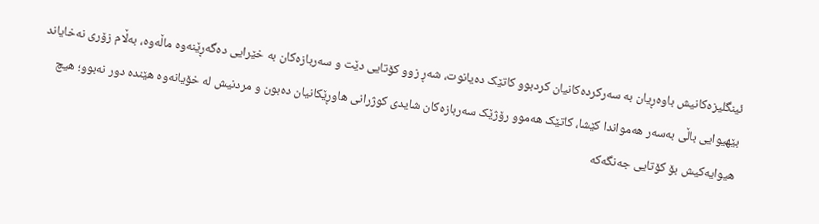ئینگلیزەکانیش باوەڕیان بە سەرکردەکانیان کردبوو کاتێک دەیانوت، شەڕ زوو کۆتایی دێت و سەربازەکان بە خێرایی دەگەڕێنەوە ماڵەوە، بەڵام زۆری نەخایاند بێهیوایی باڵی بەسەر هەمواندا کێشا، کاتێک هەموو رۆژێک سەربازەکان شایدی کوژرانی هاوڕێکانیان دەبون و مردنیش لە خۆیانەوە هێندە دور نەبوو؛ هیچ هیوایەکیش بۆ کۆتایی جەنگەکە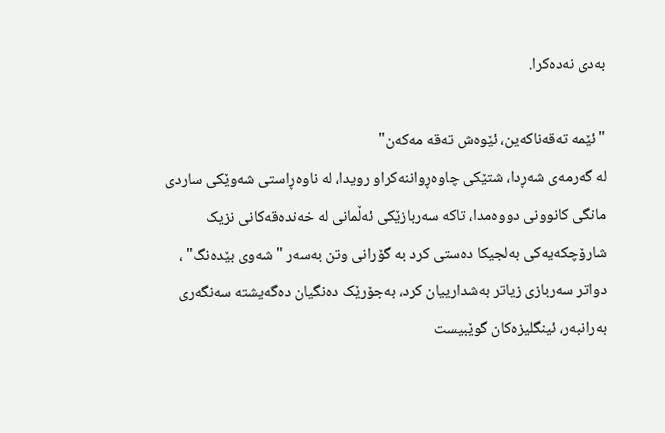بەدی نەدەکرا.

"ئێمە تەقەناکەین، ئێوەش تەقە مەکەن"
لە گەرمەی شەڕدا، شتێکی چاوەڕواننەکراو رویدا، لە ناوەڕاستی شەوێکی ساردی مانگی کانوونی دووەمدا، تاکە سەربازێکی ئەڵمانی لە خەندەقەکانی نزیک شارۆچکەیەکی بەلجیکا دەستی کرد بە گۆرانی وتن بەسەر "شەوی بێدەنگ" ، دواتر سەربازی زیاتر بەشدارییان کرد، بەجۆرێک دەنگیان دەگەیشتە سەنگەری بەرانبەر، ئینگلیزەکان گوێبیست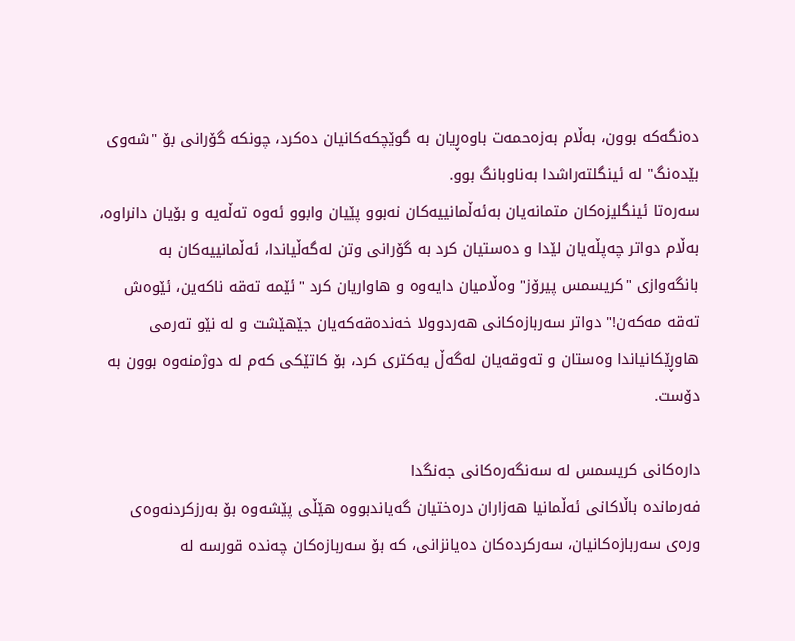دەنگەکە بوون، بەڵام بەزەحمەت باوەڕیان بە گوێچکەکانیان دەکرد، چونکە گۆرانی بۆ "شەوی بێدەنگ" لە ئینگلتەراشدا بەناوبانگ بوو.
سەرەتا ئینگلیزەکان متمانەیان بەئەڵمانییەکان نەبوو پێیان وابوو ئەوە تەڵەیە و بۆیان دانراوە، بەڵام دواتر چەپڵەیان لێدا و دەستیان کرد بە گۆرانی وتن لەگەڵیاندا، ئەڵمانییەکان بە بانگەوازی "کریسمس پیرۆز" وەڵامیان دایەوە و هاواریان کرد "ئێمە تەقە ناکەین، ئێوەش تەقە مەکەن!" دواتر سەربازەکانی هەردوولا خەندەقەکەیان جێهێشت و لە نێو تەرمی هاوڕێکانیاندا وەستان و تەوقەیان لەگەڵ یەکتری کرد، بۆ کاتێکی کەم لە دوژمنەوە بوون بە دۆست.

دارەکانی کریسمس لە سەنگەرەکانی جەنگدا
فەرماندە باڵاکانی ئەڵمانیا هەزاران درەختیان گەیاندبووە هێڵی پێشەوە بۆ بەرزکردنەوەی ورەی سەربازەکانیان، سەرکردەکان دەیانزانی، کە بۆ سەربازەکان چەندە قورسە لە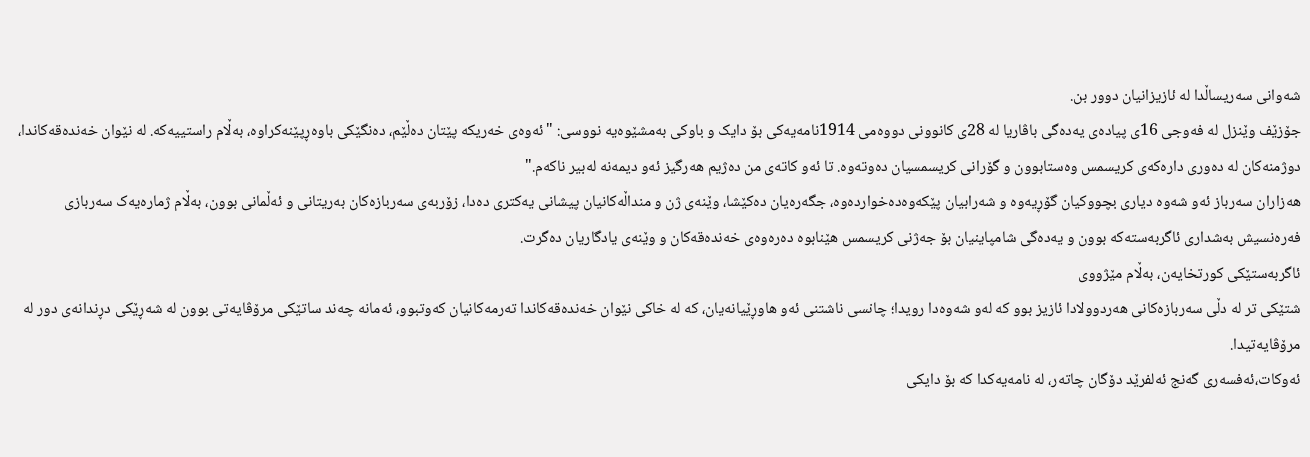شەوانی سەریساڵدا لە ئازیزانیان دوور بن.
جۆزێف وێنزل لە فەوجی 16ی پیادەی یەدەگی باڤاریا لە 28ی کانوونی دووەمی 1914نامەیەکی بۆ دایک و باوکی بەمشێوەیە نووسی: "ئەوەی خەریکە پێتان دەڵێم، دەنگێکی باوەڕپێنەکراوە، بەڵام راستییەکە. لە نێوان خەندەقەکاندا، دوژمنەکان لە دەوری دارەکەی کریسمس وەستابوون و گۆرانی کریسمسیان دەوتەوە. تا ئەو کاتەی من دەژیم هەرگیز ئەو دیمەنە لەبیر ناکەم."
هەزاران سەرباز ئەو شەوە دیاری بچووکیان گۆڕیەوە و شەرابیان پێکەوەدەخواردەوە، جگەرەیان دەکێشا، وێنەی ژن و منداڵەکانیان پیشانی یەکتری دەدا، زۆربەی سەربازەکان بەریتانی و ئەڵمانی بوون، بەڵام ژمارەیەک سەربازی فەرەنسیش بەشداری ئاگربەستەکە بوون و یەدەگی شامپاینیان بۆ جەژنی کریسمس هێنابوە دەرەوەی خەندەقەکان و وێنەی یادگاریان دەگرت.
ئاگربەستێکی کورتخایەن، بەڵام مێژووی
شتێکی تر لە دڵی سەربازەکانی هەردوولادا ئازیز بوو کە لەو شەوەدا رویدا؛ چانسی ناشتنی ئەو هاوڕێیانەیان، کە لە خاکی نێوان خەندەقەکاندا تەرمەکانیان کەوتبوو، ئەمانە چەند ساتێکی مرۆڤایەتی بوون لە شەڕێکی دڕندانەی دور لە مرۆڤایەتیدا.
ئەوکات،ئەفسەری گەنج ئەلفرێد دۆگان چاتەر، لە نامەیەکدا کە بۆ دایکی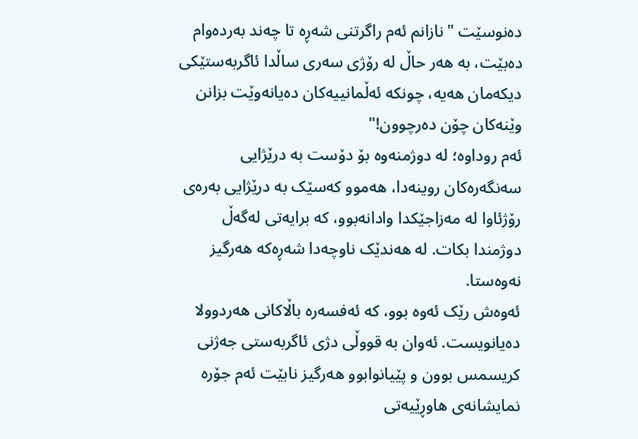دەنوسێت "نازانم ئەم راگرتنی شەڕە تا چەند بەردەوام دەبێت، بە هەر حاڵ لە رۆژی سەری ساڵدا ئاگربەستێکی دیکەمان هەیە، چونکە ئەڵمانییەکان دەیانەوێت بزانن وێنەکان چۆن دەرچوون!"
ئەم روداوە؛ لە دوژمنەوە بۆ دۆست بە درێژایی سەنگەرەکان روینەدا، هەموو کەسێک بە درێژایی بەرەی رۆژئاوا لە مەزاجێکدا وادانەبوو، کە برایەتی لەگەڵ دوژمندا بکات. لە هەندێک ناوچەدا شەڕەکە هەرگیز نەوەستا.
ئەوەش رێک ئەوە بوو، کە ئەفسەرە باڵاکانی هەردوولا دەیانویست. ئەوان بە قووڵی دژی ئاگربەستی جەژنی کریسمس بوون و پێیانوابوو هەرگیز نابێت ئەم جۆرە نمایشانەی هاوڕێیەتی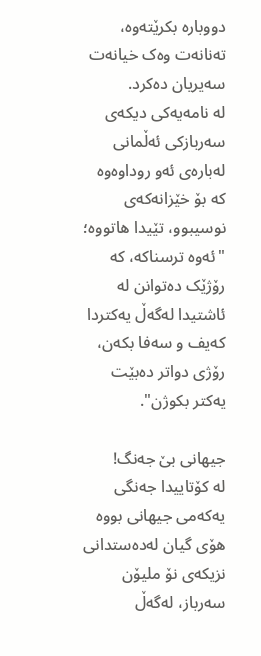دووبارە بکرێتەوە، تەنانەت وەک خیانەت سەیریان دەکرد.
لە نامەیەکی دیکەی سەربازکی ئەڵمانی لەبارەی ئەو روداوەوە کە بۆ خێزانەکەی نوسیبوو، تێیدا هاتووە؛ "ئەوە ترسناکە، کە رۆژێک دەتوانن لە ئاشتیدا لەگەڵ یەکتردا کەیف و سەفا بکەن، رۆژی دواتر دەبێت یەکتر بکوژن".

جیهانی بێ جەنگ!
لە کۆتاییدا جەنگی یەکەمی جیهانی بووە هۆی گیان لەدەستدانی نزیکەی نۆ ملیۆن سەرباز، لەگەڵ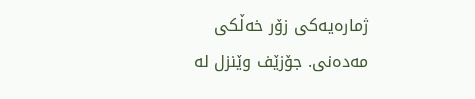ژمارەیەکی زۆر خەڵکی مەدەنی. جۆزێف وێنزل لە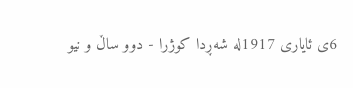6ی ئایاری 1917لە شەڕدا کوژرا - دوو ساڵ و نیو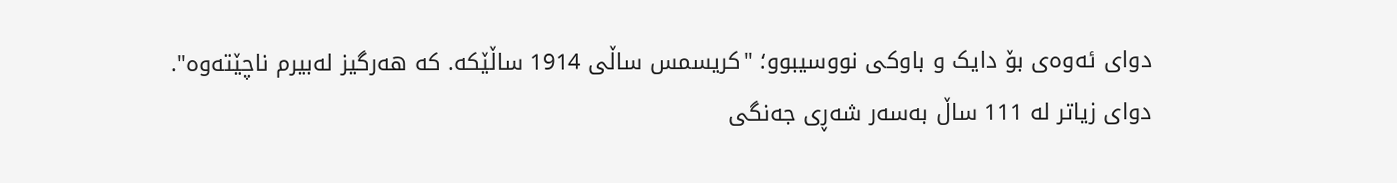دوای ئەوەی بۆ دایک و باوکی نووسیبوو؛ "کریسمس ساڵی 1914 ساڵێکە. کە هەرگیز لەبیرم ناچێتەوە".
دوای زیاتر لە 111 ساڵ بەسەر شەڕی جەنگی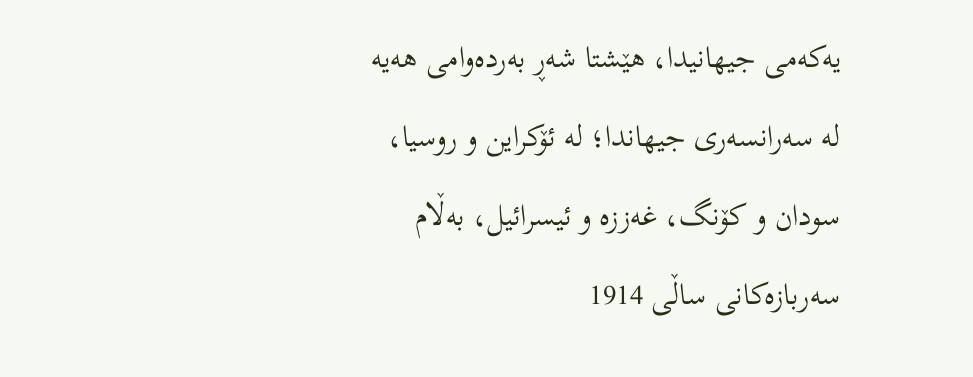یەکەمی جیهانیدا، هێشتا شەڕ بەردەوامی هەیە لە سەرانسەری جیهاندا؛ لە ئۆکراین و روسیا، سودان و کۆنگ، غەززە و ئیسرائیل، بەڵام سەربازەکانی ساڵی 1914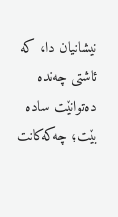نیشانیان دا، کە ئاشتی چەندە دەتوانێت سادە بێت؛ چەکەکانت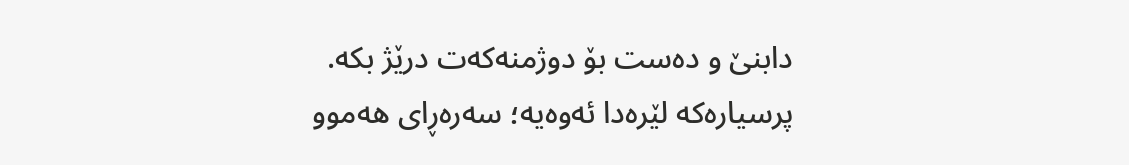دابنێ و دەست بۆ دوژمنەکەت درێژ بکە.
پرسیارەکە لێرەدا ئەوەیە؛ سەرەڕای هەموو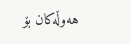هەوڵەکان بۆ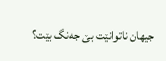جیهان ناتوانێت بێ جەنگ بێت؟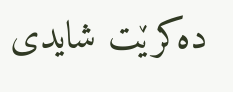دەکرێت شایدی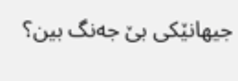جیهانێکی بێ جەنگ بین؟